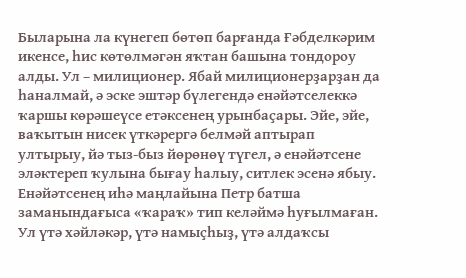Быларына ла күнегеп бөтөп барғанда Ғәбделкәрим икенсе, һис көтөлмәгән яҡтан башына тондороу алды. Ул – милиционер. Ябай милиционерҙарҙан да һаналмай, ә эске эштәр бүлегендә енәйәтселеккә ҡаршы көрәшеүсе етәксенең урынбаҫары. Эйе, эйе, ваҡытын нисек үткәрергә белмәй аптырап ултырыу, йә тыз-быз йөрөнөү түгел, ә енәйәтсене эләктереп ҡулына бығау һалыу, ситлек эсенә ябыу. Енәйәтсенең иһә маңлайына Петр батша заманындағыса «ҡараҡ» тип келәймә һуғылмаған. Ул үтә хәйләкәр, үтә намыҫһыҙ, үтә алдаҡсы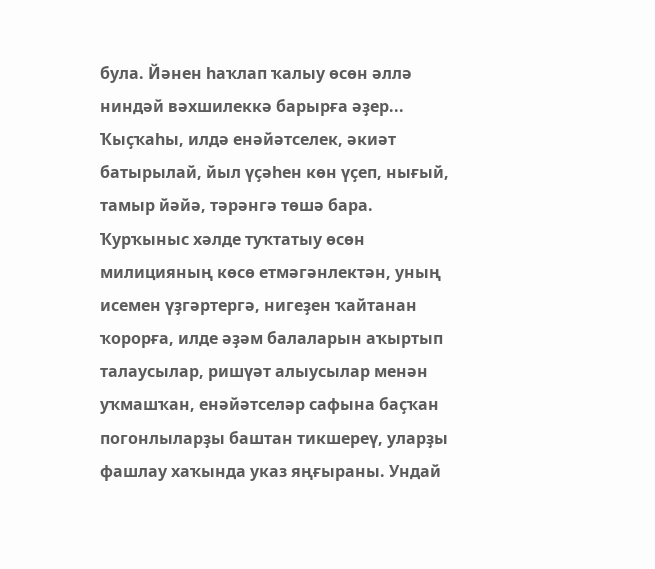була. Йәнен һаҡлап ҡалыу өсөн әллә ниндәй вәхшилеккә барырға әҙер... Ҡыҫҡаһы, илдә енәйәтселек, әкиәт батырылай, йыл үҫәһен көн үҫеп, нығый, тамыр йәйә, тәрәнгә төшә бара.
Ҡурҡыныс хәлде туҡтатыу өсөн милицияның көсө етмәгәнлектән, уның исемен үҙгәртергә, нигеҙен ҡайтанан ҡорорға, илде әҙәм балаларын аҡыртып талаусылар, ришүәт алыусылар менән уҡмашҡан, енәйәтселәр сафына баҫҡан погонлыларҙы баштан тикшереү, уларҙы фашлау хаҡында указ яңғыраны. Ундай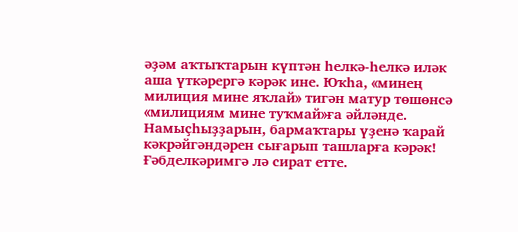әҙәм аҡтыҡтарын күптән һелкә-һелкә иләк аша үткәрергә кәрәк ине. Юҡһа, «минең милиция мине яҡлай» тигән матур төшөнсә «милициям мине туҡмай»ға әйләнде. Намыҫһыҙҙарын, бармаҡтары үҙенә ҡарай кәкрәйгәндәрен сығарып ташларға кәрәк!
Ғәбделкәримгә лә сират етте.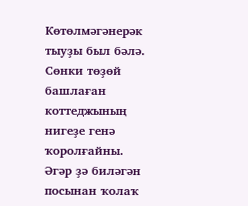Көтөлмәгәнерәк тыуҙы был бәлә. Сөнки төҙөй башлаған коттеджының нигеҙе генә ҡоролғайны. Әгәр ҙә биләгән посынан ҡолаҡ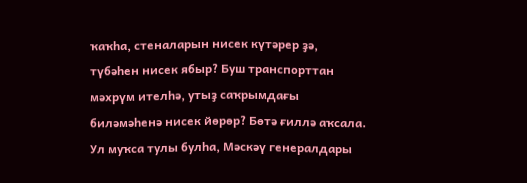ҡаҡһа, стеналарын нисек күтәрер ҙә, түбәһен нисек ябыр? Буш транспорттан мәхрүм ителһә, утыҙ саҡрымдағы биләмәһенә нисек йөрөр? Бөтә ғиллә аҡсала. Ул муҡса тулы булһа, Мәскәү генералдары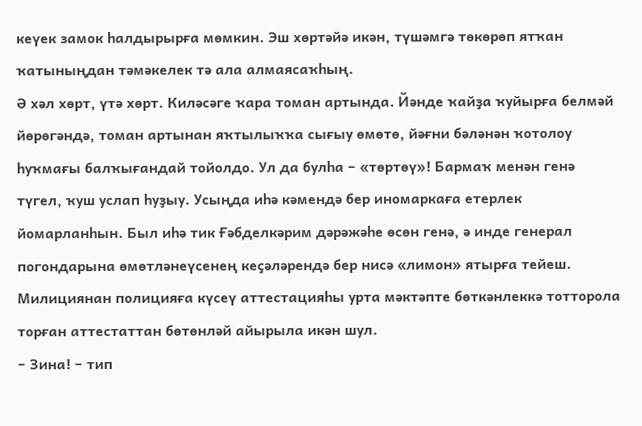кеүек замок һалдырырға мөмкин. Эш хөртәйә икән, түшәмгә төкөрөп ятҡан ҡатыныңдан тәмәкелек тә ала алмаясаҡһың.
Ә хәл хөрт, үтә хөрт. Киләсәге ҡара томан артында. Йәнде ҡайҙа ҡуйырға белмәй йөрөгәндә, томан артынан яҡтылыҡҡа сығыу өмөтө, йәғни бәләнән ҡотолоу һуҡмағы балҡығандай тойолдо. Ул да булһа – «төртөү»! Бармаҡ менән генә түгел, ҡуш услап һуҙыу. Усыңда иһә кәмендә бер иномаркаға етерлек йомарланһын. Был иһә тик Ғәбделкәрим дәрәжәһе өсөн генә, ә инде генерал погондарына өмөтләнеүсенең кеҫәләрендә бер нисә «лимон» ятырға тейеш. Милициянан полицияға күсеү аттестацияһы урта мәктәпте бөткәнлеккә тотторола торған аттестаттан бөтөнләй айырыла икән шул.
– Зина! – тип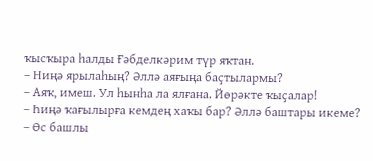ҡысҡыра һалды Ғәбделкәрим түр яҡтан.
– Ниңә ярылаһың? Әллә аяғыңа баҫтылармы?
– Аяҡ, имеш. Ул һынһа ла ялғана. Йөрәкте ҡыҫалар!
– Һиңә ҡағылырға кемдең хаҡы бар? Әллә баштары икеме?
– Өс башлы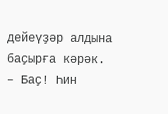дейеүҙәр алдына баҫырға кәрәк.
– Баҫ! Һин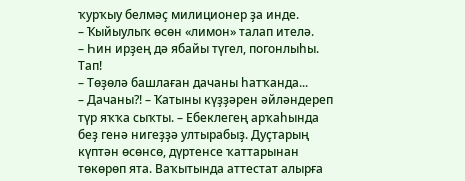ҡурҡыу белмәҫ милиционер ҙа инде.
– Ҡыйыулыҡ өсөн «лимон» талап ителә.
– Һин ирҙең дә ябайы түгел, погонлыһы. Тап!
– Төҙөлә башлаған дачаны һатҡанда...
– Дачаны?! – Ҡатыны күҙҙәрен әйләндереп түр яҡҡа сыҡты. – Ебеклегең арҡаһында беҙ генә нигеҙҙә ултырабыҙ. Дуҫтарың күптән өсөнсө, дүртенсе ҡаттарынан төкөрөп ята. Ваҡытында аттестат алырға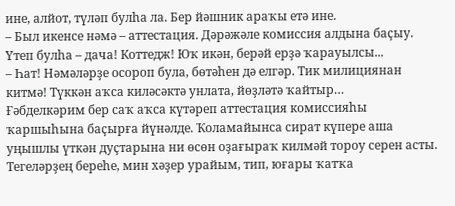ине, алйот, түләп булһа ла. Бер йәшник араҡы етә ине.
– Был икенсе нәмә – аттестация. Дәрәжәле комиссия алдына баҫыу. Үтеп булһа – дача! Коттедж! Юҡ икән, берәй ерҙә ҡарауылсы...
– Һат! Нәмәләрҙе осороп була, бөтәһен дә елгәр. Тик милициянан китмә! Түккән аҡса киләсәктә унлата, йөҙләтә ҡайтыр…
Ғәбделкәрим бер саҡ аҡса күтәреп аттестация комиссияһы ҡаршыһына баҫырға йүнәлде. Ҡоламайынса сират күпере аша уңышлы үткән дуҫтарына ни өсөн оҙағыраҡ килмәй тороу серен асты. Тегеләрҙең береһе, мин хәҙер урайым, тип, юғары ҡатҡа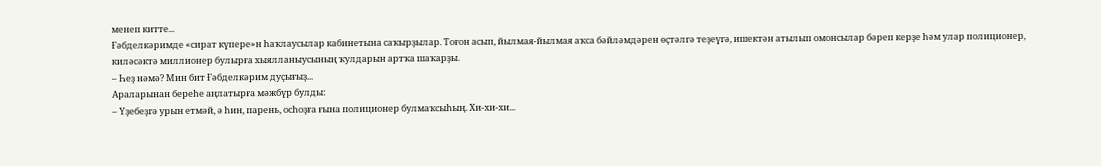менеп китте...
Ғәбделкәримде «сират күпере»н һаҡлаусылар кабинетына саҡырҙылар. Тоғон асып, йылмая-йылмая аҡса бәйләмдәрен өҫтәлгә теҙеүгә, ишектән атылып омонсылар бәреп керҙе һәм улар полиционер, киләсәктә миллионер булырға хыялланыусының ҡулдарын артҡа шаҡарҙы.
– Һеҙ нәмә? Мин бит Ғәбделкәрим дуҫығыҙ...
Араларынан береһе аңлатырға мәжбүр булды:
– Үҙебеҙгә урын етмәй, ә һин, парень, осһоҙға ғына полиционер булмаҡсыһың. Хи-хи-хи...